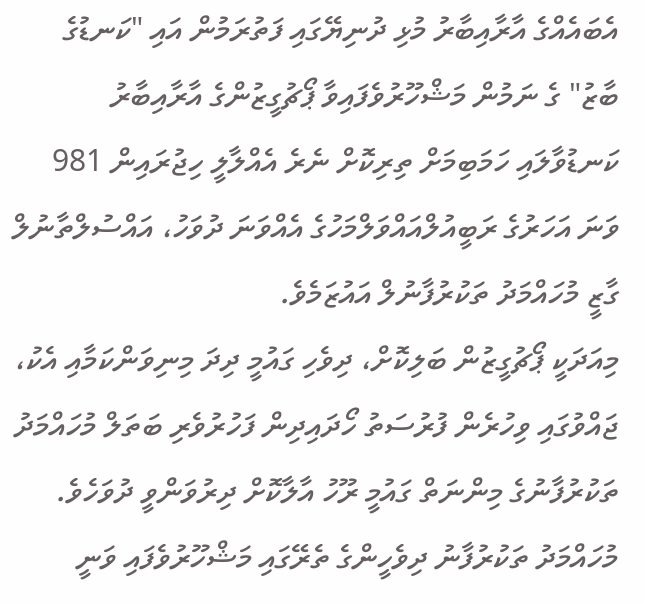އެބައެއްގެ އާރާއިބާރު މުޅި ދުނިޔޭގައި ފަތުރަމުން އައި "ކަނޑުގެ ބާޒު" ގެ ނަމުން މަޝްހޫރުވެފައިވާ ޕޯޗުގީޒުންގެ އާރާއިބާރު ކަނޑުވާލައި ހަމަބިމަށް ތިރިކޮށް ނެރެ އެއްލާލީ ހިޖުރައިން 981 ވަނަ އަހަރުގެ ރަބީއުލްއައްވަލްމަހުގެ އެއްވަނަ ދުވަހު، އައްސުލްތާނުލް ގާޒީ މުހައްމަދު ތަކުރުފާނުލް އައުޒަމެވެ.
މިއަދަކީ ޕޯޗުގީޒުން ބަލިކޮށް، ދިވެހި ގައުމީ ދިދަ މިނިވަންކަމާއި އެކު، ޖައްވުގައި ވިހުރެން ފުރުސަތު ހޯދައިދިން ފަހުރުވެރި ބަތަލް މުހައްމަދު ތަކުރުފާނުގެ މިންނަތް ގައުމީ ރޫހު އާލާކޮށް ދިރުވަންވީ ދުވަހެވެ.
މުހައްމަދު ތަކުރުފާނު ދިވެހީންގެ ތެރޭގައި މަޝްހޫރުވެފައި ވަނީ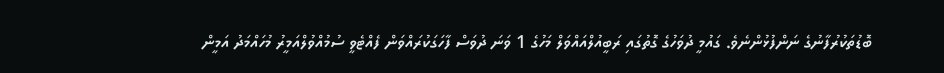ބޮޑުތަކުރުފާނުގެ ނަންފުޅުންނެވެ. ގައުމީ ދުވަހުގެ ގޮތުގައި ރަބީއުލްއައްވަލް މަހުގެ 1 ވަނަ ދުވަސް ފާހަގަކުރައްވަން ފެއްޓެވީ ސުމުއްވުލްއަމީރު މުހައްމަދު އަމީން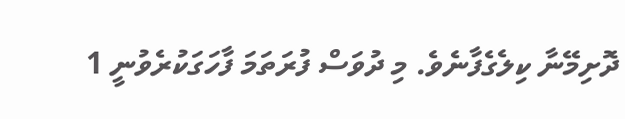ދޮށިމޭނާ ކިލެގެފާނެވެ. މި ދުވަސް ފުރަތަމަ ފާހަގަކުރެވުނީ 1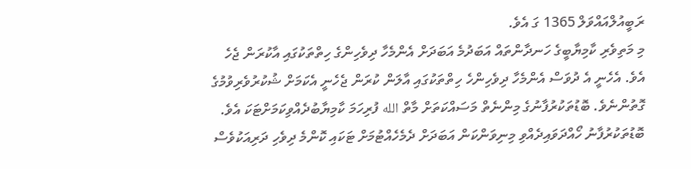ރަބީއުލްއައްވަލް 1365 ގަ އެވެ.
މި މަތިވެރި ކާމިޔާބީގެ ހަނދާންތައް އަބަދުމެ އަބަދަށް އެންމެހާ ދިވެހިންގެ ހިތްތަކުގައި އާކުރަން ޖެހެ އެވެ. އެހެނީ އެ ދުވަސް އެންމެހާ ދިވެހިންހެ ހިތްތަކުގައި އާލަން ކުރަން ޖެހެނީ އެކަމަށް ޝުކުރުވެރިވުމުގެ ގޮތުންނެވެ. ބޮޑުތަކުރުފާނުގެ މިންނެތް މަސައްކަތަށް މާތް الله ފުރިހަމަ ކާމިޔާބުދެއްވިކަމަށްޓަކަ އެވެ.
ބޮޑުތަކުރުފާނު ހޯއްދަވައިދެއްވި މިނިވަންކަން އަބަދަށް ދެމެހެއްޓުމަށް ޓަކައި ކޮންމެ ދިވެހި ދަރިއަކުވެސް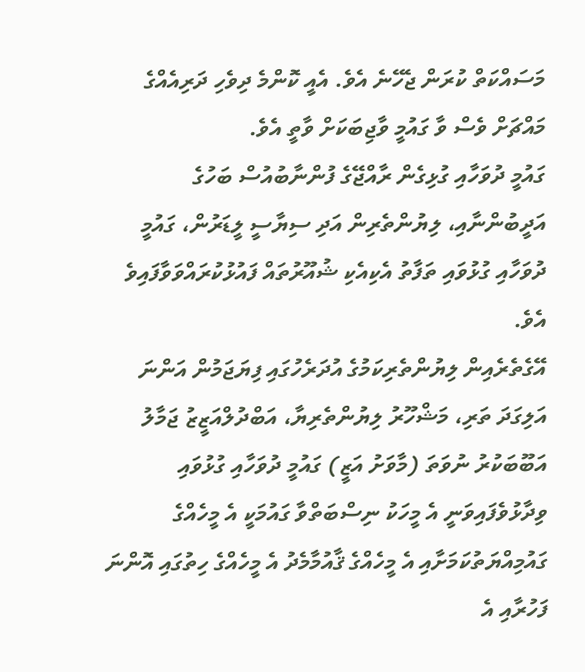މަސައްކަތް ކުރަން ޖެހޭނެ އެވެ. އެއީ ކޮންމެ ދިވެހި ދަރިއެއްގެ މައްޗަށް ވެސް ވާ ގައުމީ ވާޖިބަކަށް ވާތީ އެވެ.
ގައުމީ ދުވަހާއި ގުޅިގެން ރާއްޖޭގެ ފުންނާބުއުސް ބަހުގެ އަދީބުންނާއި، ލިޔުންތެރިން އަދި ސިޔާސީ ލީޑަރުން، ގައުމީ ދުވަހާއި ގުޅުވައި ތަފާތު އެކިއެކި ޝުއޫރުތައް ފައުޅުކުރައްވަވާފައިވެ އެވެ.
އޭގެތެރެއިން ލިޔުންތެރިކަމުގެ އުދަރެހުގައި ފިޔަޖަމުން އަންނަ އަލިގަދަ ތަރި، މަޝްހޫރު ލިޔުންތެރިޔާ، އަބްދުލްއަޒީޒު ޖަމާލު އަބޫބަކުރު ނުވަތަ (މާވަށު އަޒީ) ގައުމީ ދުވަހާއި ގުޅުވައި ވިދާޅުވެފައިވަނީ އެ މީހަކު ނިސްބަތްވާ ގައުމަކީ އެ މީހެއްގެ ގައުމިއްޔަތުކަމަށާއި އެ މީހެއްގެ ޤާއުމާމެދު އެ މީހެއްގެ ހިތުގައި އޮންނަ ފަހުރާއި އެ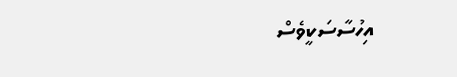އިހުސާސަކީވެސް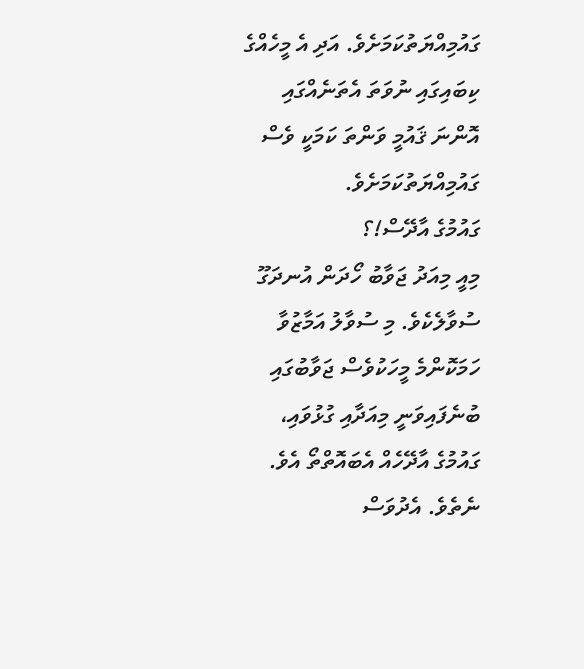ގައުމިއްޔަތުކަމަށެވެ. އަދި އެ މީހެއްގެ ކިބައިގައި ނުވަތަ އެތަނެއްގައި އޮންނަ ޤައުމީ ވަންތަ ކަމަކީ ވެސް ގައުމިއްޔަތުކަމަށެވެ.
ގައުމުގެ އާދޭސް!؟
މިއީ މިއަދު ޖަވާބު ހޯދަން އުނދަގޫ ސުވާލެކެވެ. މި ސުވާލު އަމާޒުވާ ހަމަކޮންމެ މީހަކުވެސް ޖަވާބުގައި ބުނެފައިވަނީ މިއަދާއި ގުޅުވައި، ގައުމުގެ އާދޭހެއް އެބައޮތްތޯ އެވެ. ނެތެވެ. އެދުވަސް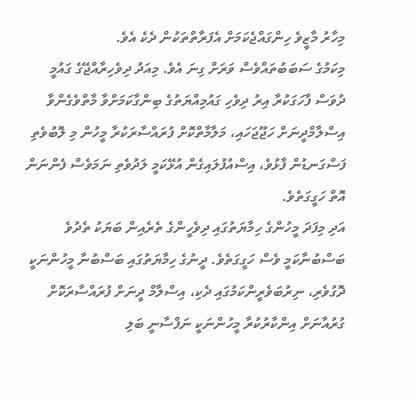މިހާރު މާޒީވެ ހިންގައްޖެކަމަށް އެފަރާތްތަކުން ދެކެ އެވެ.
މިކަމުގެ ސަބަބުތައްވެސް ވަރަށް ގިނަ އެވެ. މިއަދު ދިވެހިރާއްޖޭގެ ގައުމީ ދުވަސް ފާހަގަކުރާ އިރު ދިވެހި ގައުމިއްޔަތުގެ ބިންގާކަމަށްވާ މާތްވެގެންވާ އިސްލާމްދީނަށް ހަޖޫޖަހައި، މަލާމާތްކޮށް ފުރައްސާރަކުރާ މީހުން މި ލޮބުވެތި ފަސްގަނޑުން ފާޅުވެ، އިސްއުފުލައިގެން އުޅޭކަމީ ލަދުވެތި ނަމަވެސް ފެންނަން އޮތް ހަގީގަތެވެ.
އަދި މިފަދަ މީހުންގެ ހިމާޔަތުގައި ދިވެހީންގެ ތެރެއިން ބަޔަކު ތެދުވެ ބަސްބުނާކަމީ ވެސް ހަގީގަތެވެ. ދީނުގެ ހިމާޔަތުގައި ބަސްބުނާ މީހުންނަކީ ދޮގުވެރި، ނިރުބަވެރީންކަމުގައި ދެކި، އިސްލާމް ދީނަށް ފުރައްސާރަކޮށް ގުރުއާނަށް އިންކާރުކުރާ މީހުންނަކީ ނަފްސާނީ ބަލި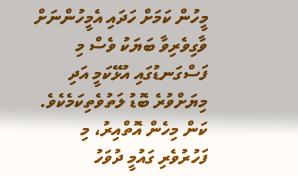މީހުން ކަމަށް ހަދައި އެމީހުންނަށް ވާގިވެރިވާ ބަޔަކު ވެސް މި ފަސްގަނޑުގައި އުޅޭކަމީ އަދި މިޔަށްވުރެ ބޮޑު ލަތުވެތިކަމެކެވެ.
ކަން މިހެން އޮތްއިރު، މި ފަހުރުވެރި ގައުމީ ދުވަހު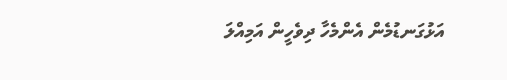އަޅުގަނޑުމެން އެންމެހާ ދިވެހީން އަމިއްލަ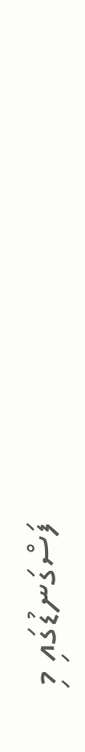ފަސްގަނޑުގައި މި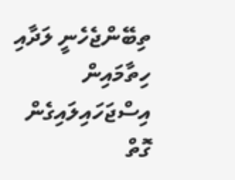ތިބޭންޖެހެނީ ލަދާއި ހިތާމައިން އިސްޖަހައިލައިގެން ގޮތް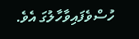ހުސްވެފައިވާހާލުގަ އެވެ.